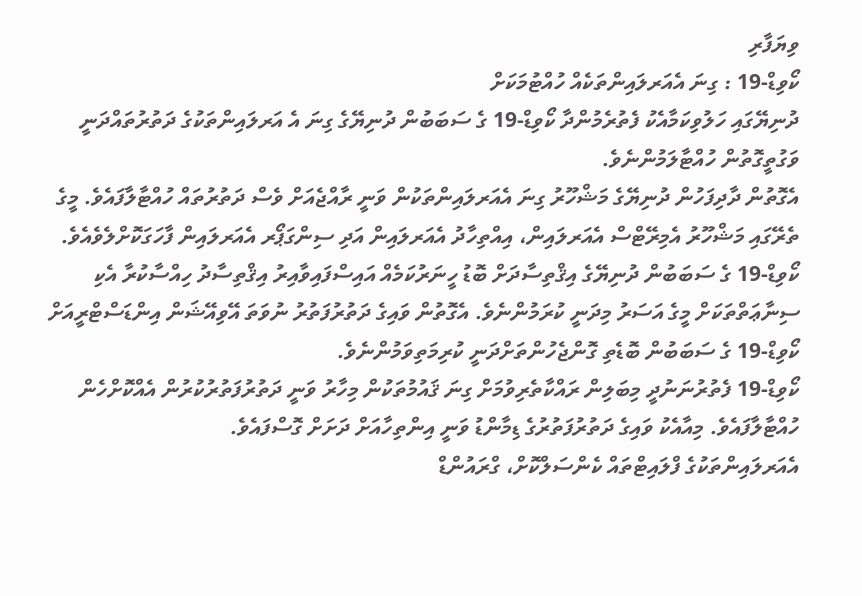ވިޔަފާރި
ކޯވިޑް-19 : ގިނަ އެއަރލައިންތަކެއް ހުއްޓުމަކަށް
ދުނިޔޭގައި ހަލުވިކަމާއެކު ފެތުރެމުންދާ ކޯވިޑް-19 ގެ ސަބަބުން ދުނިޔޭގެ ގިނަ އެ އަރލައިންތަކުގެ ދަތުރުތައްދަނީ ވަގުތީގޮތުން ހުއްޓާލަމުންނެވެ.
އެގޮތުން ދާދިފަހުން ދުނިޔޭގެ މަޝްހޫރު ގިނަ އެއަރލައިންތަކުން ވަނީ ރާއްޖެއަށް ވެސް ދަތުރުތައް ހުއްޓާލާފައެވެ. މީގެ ތެރޭގައި މަޝްހޫރު އެމިރޭޓްސް އެއަރލައިން، އިއްތިހާދު އެއަރލައިން އަދި ސިންގަޕޯރ އެއަރލައިން ފާހަގަކޮށްލެވެއެވެ.
ކޯވިޑް-19 ގެ ސަބަބުން ދުނިޔޭގެ އިޤްތިސާދަށް ބޮޑު ހީނަރުކަމެއް އައިސްފައިވާއިރު އިޤްތިސާދު ހިއްސާކުރާ އެކި ސިނާޢަތްތަކަށް މީގެ އަސަރު މިދަނީ ކުރަމުންނެވެ. އެގޮތުން ވައިގެ ދަތުރުފަތުރު ނުވަތަ އޭވިއޭޝަން އިންޑަސްޓްރީއަށް ކޯވިޑް-19 ގެ ސަބަބުން ބޮޑެތި ގޮންޖެހުންތަށްދަނީ ކުރިމަތިވަމުންނެވެ.
ކޯވިޑް-19 ފެތުރުނަނުދީ މިބަލިން ރައްކާތެރިވުމަށް ގިނަ ޤައުމުތަކުން މިހާރު ވަނީ ދަތުރުފަތުރުކުރުން އެއްކޮށްހެން ހުއްޓާލާފައެވެ. މިއާއެކު ވައިގެ ދަތުރުފަތުރުގެ ޑިމާންޑު ވަނީ އިންތިހާއަށް ދަށަށް ގޮސްފައެވެ.
އެއަރލައިންތަކުގެ ފްލައިޓްތައް ކެންސަލްކޮށް، ގްރައުންޑް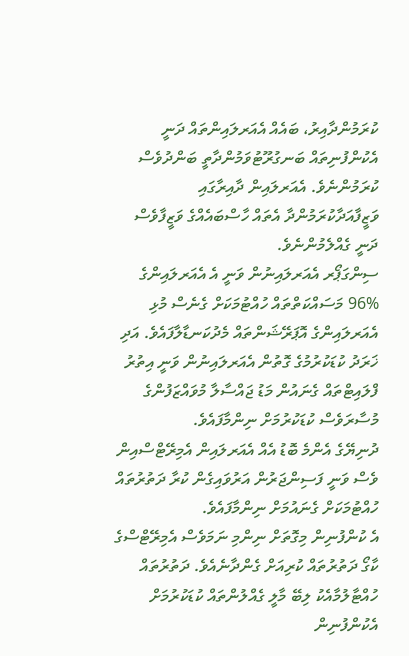ކުރަމުންދާއިރު، ބައެއް އެއަރލައިންތައް ދަނީ އެކުންފުނިތައް ބަނގުރޫޓުވަމުންދާތީ ބަންދުވެސް ކުރަމުންނެވެ. އެއަރލައިން ދާއިރާގައި ވަޒީފާއަދާކުރަމުންދާ އެތައް ހާސްބައެއްގެ ވަޒީފާވެސް ދަނީ ގެއްލެމުންނެވެ.
ސިންގަޕޯރ އެއަރލައިނުން ވަނީ އެ އެއަރލައިންގެ %96 މަސައްކަތްތައް ހުއްޓުމަކަށް ގެނެސް މުޅި އެއަރލައިންގެ އޮޕަރޭޝަންތައް މެދުކަނޑާލާފައެވެ. އަދި ޚަރަދު ކުޑަކުރުމުގެ ގޮތުން އެއަރލައިނުން ވަނީ އިތުރު ފްލައިޓްތައް ގެނައުން މަޑު ޖައްސާލާ މުވައްޒަފުންގެ މުސާރަވެސް ކުޑަކުރުމަށް ނިންމާފައެވެ.
ދުނިޔޭގެ އެންމެ ބޮޑު އެއް އެއަރލައިން އެމިރޭޓްސްއިން ވެސް ވަނީ ފަސިންޖަރުން އަރުވައިގެން ކުރާ ދަތުރުތައް ހުއްޓުމަކަށް ގެނައުމަށް ނިންމާފައެވެ.
އެ ކުންފުނިން މިގޮތަށް ނިންމި ނަމަވެސް އެމިރޭޓްސްގެ ކާގޯ ދަތުރުތައް ކުރިއަށް ގެންދާނެއެވެ. ދަތުރުތައް ހުއްޓާލުމާއެކު ލިބޭ މާލީ ގެއްލުންތައް ކުޑަކުރުމަށް އެކުންފުނިން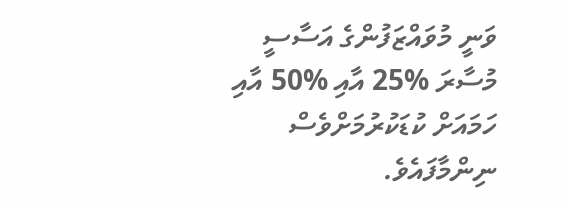ވަނީ މުވައްޒަފުންގެ އަސާސީ މުސާރަ %25 އާއި %50 އާއި ހަމައަށް ކުޑަކުރުމަށްވެސް ނިންމާފައެވެ.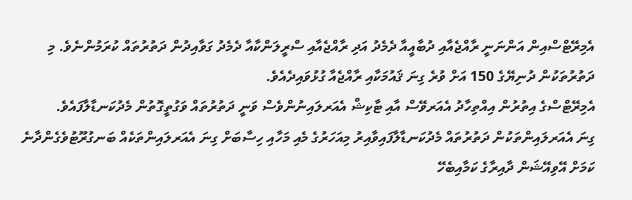އެމިރޭޓްސްއިން އަންނަނީ ރާއްޖެއާއި ދުބާއީއާ ދެމެދު އަދި ރާއްޖެއާއި ސްރީލަންކާއާ ދެމެދު ގަވާއިދުން ދަތުރުތައް ކުރަމުންނެވެ. މި ދަތުރުތަކުން ދުނިޔޭގެ 150 އަށް ވުރެ ގިނަ ޤައުމަކާއި ރާއްޖެއާ ގުޅުވައިދެއެވެ.
އެމިރޭޓްސްގެ އިތުރުން އިއްތިހާދު އެއަރވޭސް އާއި ޓާކިޝް އެއަރލައިނުންވެސް ވަނީ ދަތުރުތައް ވަގުތީގޮތުން މެދުކަނޑާލާފައެވެ.
ގިނަ އެއަރލައިންތަކުން ދަތުރުތައް މެދުކަނޑާލާފައިވާއިރު މިއަހަރުގެ މެއި މަހާއި ހިސާބަށް ގިނަ އެއަރލައިންތަކެއް ބަނގުރޫޓުވެގެންދާނެ ކަމަށް އޭވިއޭޝަން ދާއިރާގެ ކަމާއިބެހޭ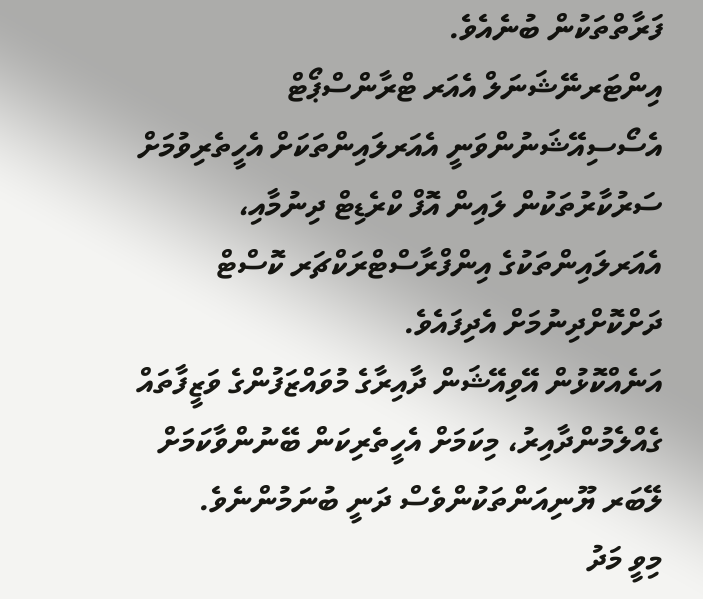ފަރާތްތަކުން ބުނެއެވެ.
އިންޓަރނޭޝަނަލް އެއަރ ޓްރާންސްޕޯޓް އެސޯސިއޭޝަނުންވަނީ އެއަރލައިންތަކަށް އެހީތެރިވުމަށް ސަރުކާރުތަކުން ލައިން އޮފް ކްރެޑިޓް ދިނުމާއި، އެއަރލައިންތަކުގެ އިންފްރާސްޓްރަކްޗަރ ކޮސްޓް ދަށްކޮށްދިނުމަށް އެދިފައެވެ.
އަނެއްކޮޅުން އޭވިއޭޝަން ދާއިރާގެ މުވައްޒަފުންގެ ވަޒީފާތައް ގެއްލެމުންދާއިރު، މިކަމަށް އެހީތެރިކަން ބޭނުންވާކަމަށް ލޭބަރ ޔޫނިއަންތަކުންވެސް ދަނީ ބުނަމުންނެވެ.
މިވީ މަދު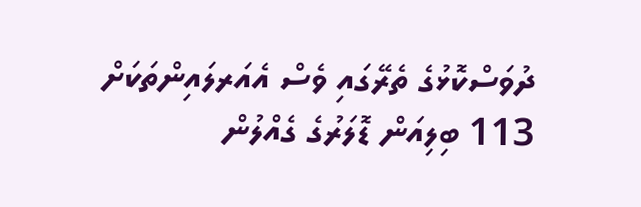ދުވަސްކޮޅުގެ ތެރޭގައި ވެސް އެއަރލައިންތަކަށް 113 ބިލިއަން ޑޮލަރުގެ ގެއްލުން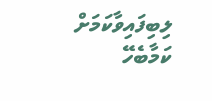ލިބިފައިވާކަމަށް ކަމާބެހޭ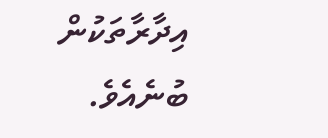އިދާރާތަކުން ބުނެއެވެ.